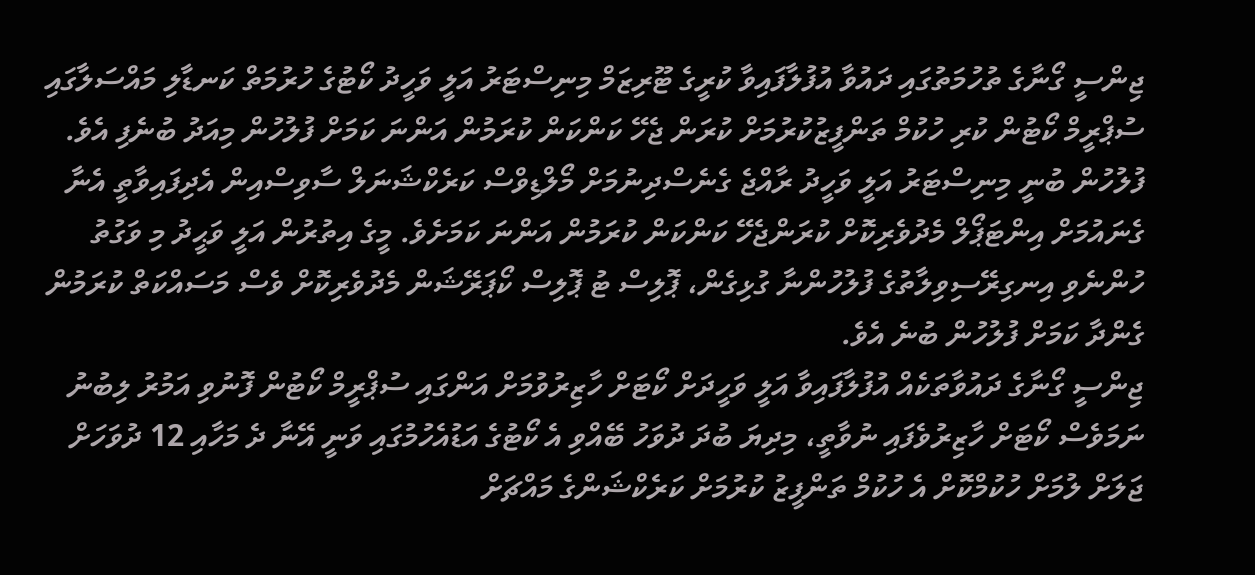ޖިންސީ ގޯނާގެ ތުހުމަތުގައި ދައުވާ އުފުލާފައިވާ ކުރީގެ ޓޫރިޒަމް މިނިސްޓަރު އަލީ ވަހީދު ކޯޓުގެ ހުރުމަތް ކަނޑާލި މައްސަލާގައި ސުޕްރީމް ކޯޓުން ކުރި ހުކުމް ތަންފީޒުކުރުމަށް ކުރަން ޖެހޭ ކަންކަން ކުރަމުން އަންނަ ކަމަށް ފުލުހުން މިއަދު ބުނެފި އެވެ.
ފުލުހުން ބުނީ މިނިސްޓަރު އަލީ ވަހީދު ރާއްޖެ ގެނެސްދިނުމަށް މޯލްޑިވްސް ކަރެކްޝަނަލް ސާވިސްއިން އެދިފައިވާތީ އެނާ ގެނައުމަށް އިންޓަޕޯލް މެދުވެރިކޮށް ކުރަންޖެހޭ ކަންކަން ކުރަމުން އަންނަ ކަމަށެވެ. މީގެ އިތުރުން އަލީ ވަޙީދު މި ވަގުތު ހުންނެވި އިނގިރޭސިވިލާތުގެ ފުލުހުންނާ ގުޅިގެން، ޕޮލިސް ޓު ޕޮލިސް ކޯޕަރޭޝަން މެދުވެރިކޮށް ވެސް މަސައްކަތް ކުރަމުން ގެންދާ ކަމަށް ފުލުހުން ބުނެ އެވެ.
ޖިންސީ ގޯނާގެ ދައުވާތަކެއް އުފުލާފައިވާ އަލީ ވަހީދަށް ކޯޓަށް ހާޒިރުވުމަށް އަންގައި ސުޕްރީމް ކޯޓުން ފޮނުވި އަމުރު ލިބުނު ނަމަވެސް ކޯޓަށް ހާޒިރުވެފައި ނުވާތީ، މިދިޔަ ބުދަ ދުވަހު ބޭއްވި އެ ކޯޓުގެ އަޑުއެހުމުގައި ވަނީ އޭނާ ދެ މަހާއި 12 ދުވަހަށް ޖަލަށް ލުމަށް ހުކުމްކޮށް އެ ހުކުމް ތަންފީޒު ކުރުމަށް ކަރެކްޝަންގެ މައްޗަށް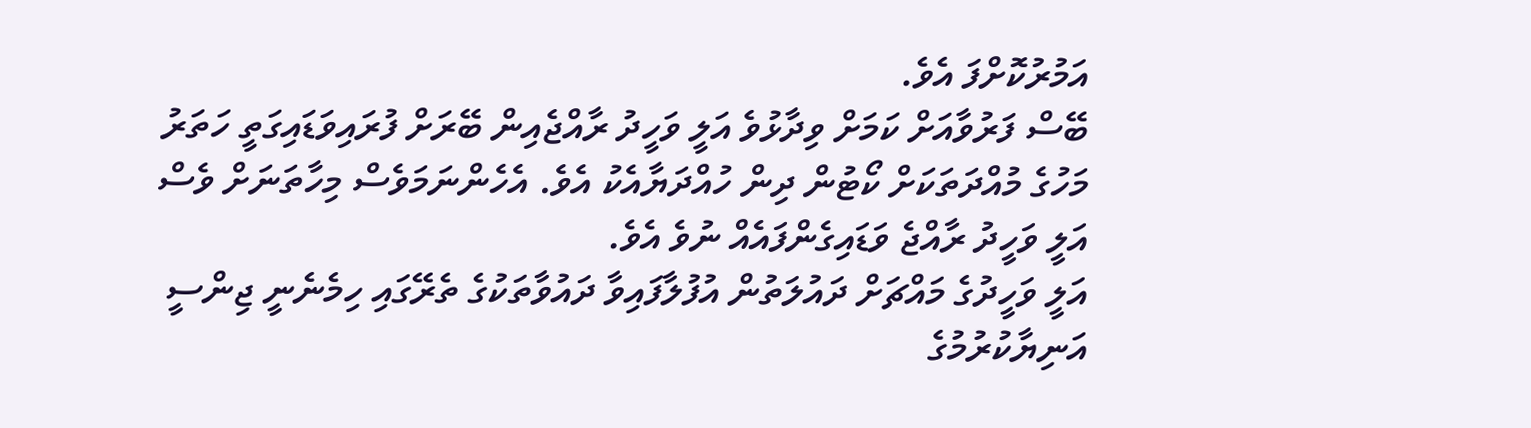އަމުރުކޮށްފަ އެވެ.
ބޭސް ފަރުވާއަށް ކަމަށް ވިދާޅުވެ އަލީ ވަހީދު ރާއްޖެއިން ބޭރަށް ފުރައިވަޑައިގަތީ ހަތަރު މަހުގެ މުއްދަތަކަށް ކޯޓުން ދިން ހުއްދަޔާއެކު އެވެ. އެހެންނަމަވެސް މިހާތަނަށް ވެސް އަލީ ވަހީދު ރާއްޖެ ވަޑައިގެންފައެއް ނުވެ އެވެ.
އަލީ ވަހީދުގެ މައްޗަށް ދައުލަތުން އުފުލާފައިވާ ދައުވާތަކުގެ ތެރޭގައި ހިމެނެނީ ޖިންސީ އަނިޔާކުރުމުގެ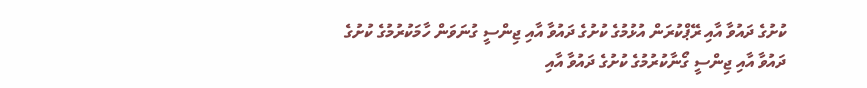ކުށުގެ ދައުވާ އާއި ރޭޕްކުރަން އުޅުމުގެ ކުށުގެ ދައުވާ އާއި ޖިންސީ ގުނަވަން ހާމަކުރުމުގެ ކުށުގެ ދައުވާ އާއި ޖިންސީ ގޯނާކުރުމުގެ ކުށުގެ ދައުވާ އާއި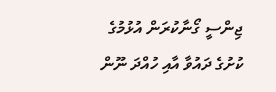ޖިންސީ ގޯނާކުރަން އުޅުމުގެ ކުށުގެ ދައުވާ އާއި ހުއްދަ ނޫން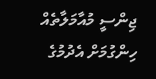ޖިންސީ މުއާމަލާތެއް ހިންގުމަށް އެދުމުގެ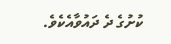ކުށުގެ ދެ ދައުވާއެކެވެ.